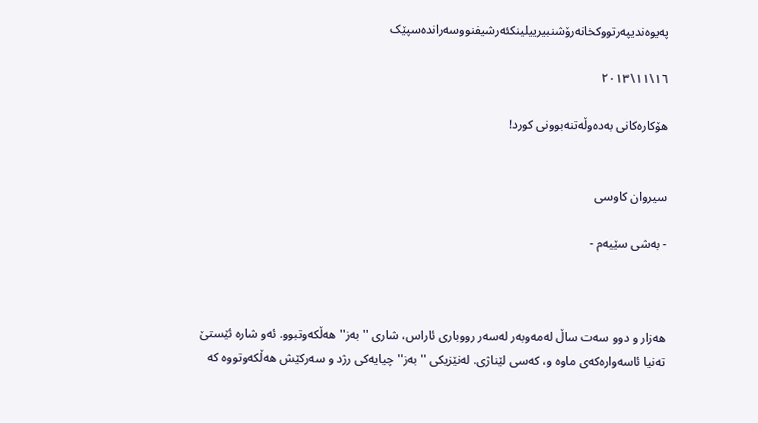په‌یوه‌ندیپه‌رتووکخانه‌رۆشنبیرییلینکئه‌رشیفنووسه‌رانده‌سپێک

١٦\١١\٢٠١٣

هۆکارەکانی بەدەوڵەتنەبوونی کورد!


سیروان کاوسی

- بەشی سێیەم -



هەزار و دوو سەت ساڵ لەمەوبەر لەسەر رووباری ئاراس، شاری ''بەز'' هەڵکەوتبوو. ئەو شارە ئێستێ تەنیا ئاسەوارەکەی ماوە و، کەسی لێناژی. لەنێزیکی ''بەز'' چیایەکی رژد و سەرکێش هەڵکەوتووە کە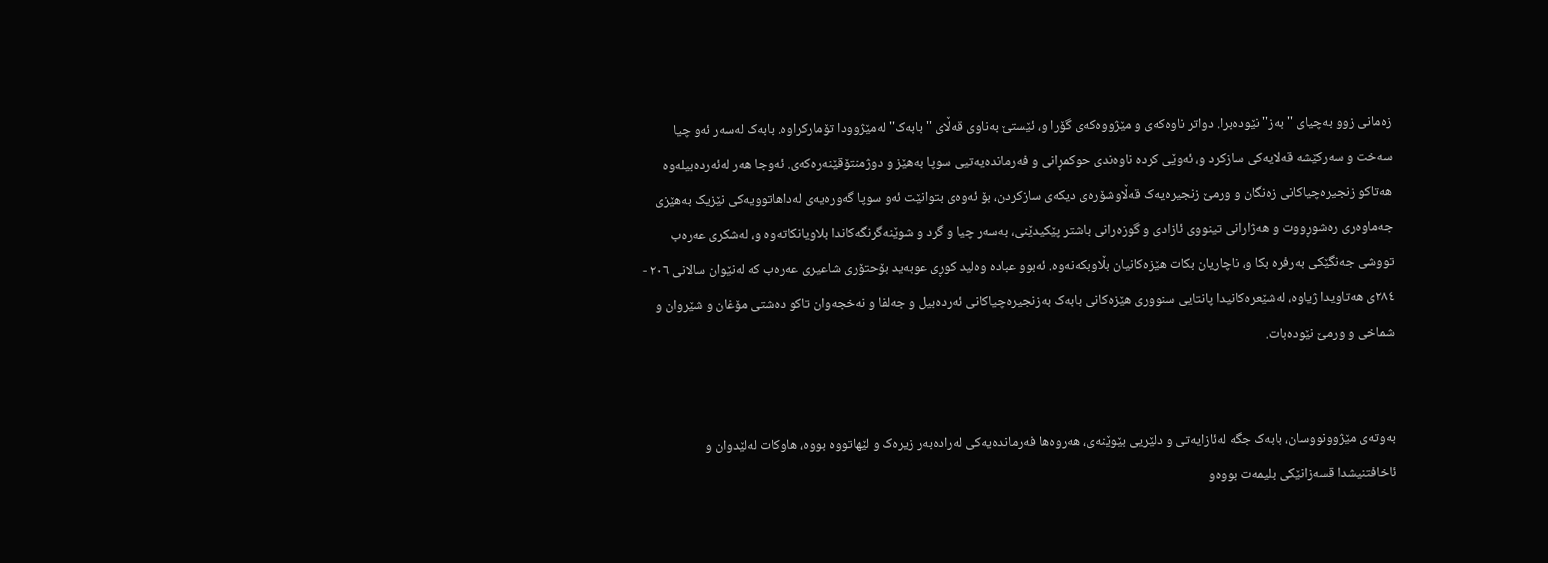زەمانی زوو بەچیای ''بەز'' نێودەبرا. دواتر ناوەکەی و مێژووەکەی گۆرا و، ئێستێ بەناوی قەڵای ''بابەک'' لەمێژوودا تۆمارکراوە. بابەک لەسەر ئەو چیا سەخت و سەرکێشە قەلایەکی سازکرد و، ئەوێی کردە ناوەندی حوکمڕانی و فەرماندەیەتیی سوپا بەهێز و دوژمنتۆقێنەرەکەی. ئەوجا هەر لەئەردەبیلەوە هەتاکو زنجیرەچیاکانی زەنگان و ورمێ زنجیرەیەک قەڵاوشۆرەی دیکەی سازکردن، بۆ ئەوەی بتوانێت ئەو سوپا گەورەیەی لەداهاتوویەکی نێزیک بەهێزی جەماوەری رەشوڕووت و هەژارانی تینووی ئازادی و گوزەرانی باشتر پێکیدێنی، بەسەر چیا و گرد و شوێنەگرنگەکاندا بلاویانکاتەوە و، لەشکری عەرەب تووشی جەنگێکی بەرفرە بکا و، ناچاریان بکات هێزەکانیان بڵاوبکەنەوە. ئەبوو عبادە وەلید کوڕی عوبەید بۆحتۆری شاعیری عەرەب کە لەنێوان سالانی ٢٠٦ - ٢٨٤ی هەتاویدا ژیاوە، لەشێعرەکانیدا پانتایی سنووری هێزەکانی بابەک بەزنجیرەچیاکانی ئەردەبیل و جەلفا و نەخجەوان تاکو دەشتی مۆغان و شێروان و شماخی و ورمێ نێودەبات.


بەوتەی مێژوونووسان، بابەک جگە لەئازایەتی و دلێریی بێوێنەی، هەروەها فەرماندەیەکی لەرادەبەر زیرەک و لێهاتووە بووە، هاوکات لەلێدوان و ئاخافتنیشدا قسەزانێکی بلیمەت بووەو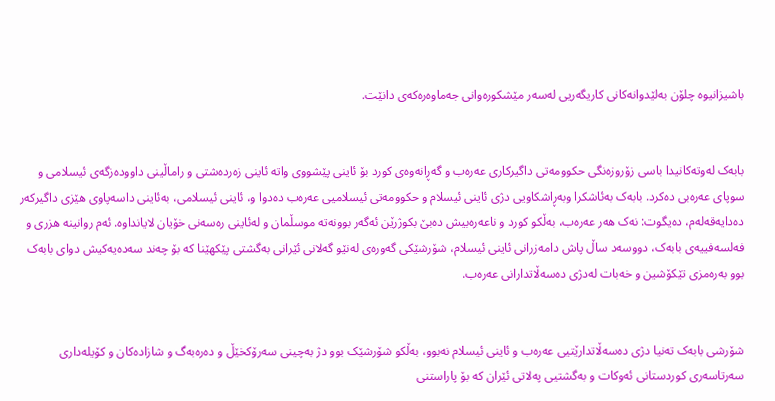باشیزانیوە چلۆن بەلێدوانەکانی کاریگەریی لەسەر مێشکورەوانی جەماوەرەکەی دانێت.


بابەک لەوتەکانیدا باسی زۆروزەنگی حکوومەتی داگیرکاری عەرەب و گەڕانەوەی کورد بۆ ئاینی پێشووی واتە ئاینی زەردەشتی و راماڵینی داوودەزگەی ئیسلامی و سوپای عەرەبی دەکرد. بابەک بەئاشکرا وبەڕاشکاویی دژی ئاینی ئیسلام و حکوومەتی ئیسلامیی عەرەب دەدوا و، ئاینی ئیسلامی، بەئاینی داسەپاوی هێزی داگیرکەر دەدایەقەلەم، دەیگوت: نەک هەر عەرەب، بەڵکو کورد و ناعەرەبیش دەبێ بکوژرێن ئەگەر بوونەتە موسڵمان و لەئاینی رەسەنی خۆیان لایانداوە. ئەم روانینە هزری و فەلسەفییەی بابەک، دووسەد ساڵ پاش دامەزرانی ئاینی ئیسلام، شۆرشێکی گەورەی لەنێو گەلانی ئێرانی بەگشتی پێکهێنا کە بۆ چەند سەدەیەکیش دوای بابەک بوو بەرەمزی تێکۆشین و خەبات لەدژی دەسەڵاتدارانی عەرەب.


شۆرشی بابەک تەنیا دژی دەسەڵاتدارێتیی عەرەب و ئاینی ئیسلام نەبوو، بەڵکو شۆرشێک بوو دژ بەچینی سەرۆکخێڵ و دەرەبەگ و شازادەکان و کۆیلەداری سەرتاسەری کوردستانی ئەوکات و بەگشتیی پەلاتی ئێران کە بۆ پاراستنی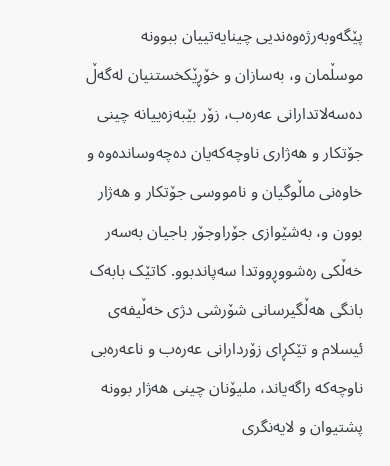پێگەوبەرژەوەندیی چینایەتییان ببوونە موسڵمان و، بەسازان و خۆڕێکخستنیان لەگەڵ دەسەلاتدارانی عەرەب، زۆر بێبەزەییانە چینی جۆتکار و هەژاری ناوچەکەیان دەچەوساندەوە و خاوەنی ماڵوگیان و نامووسی جۆتکار و هەژار بوون و، بەشێوازی جۆراوجۆر باجیان بەسەر خەڵکی رەشووڕووتدا سەپاندبوو. کاتێک بابەک بانگی هەڵگیرسانی شۆرشی دژی خەڵیفەی ئیسلام و تێکڕای زۆردارانی عەرەب و ناعەرەبی ناوچەکە راگەیاند، ملیۆنان چینی هەژار بوونە پشتیوان و لایەنگری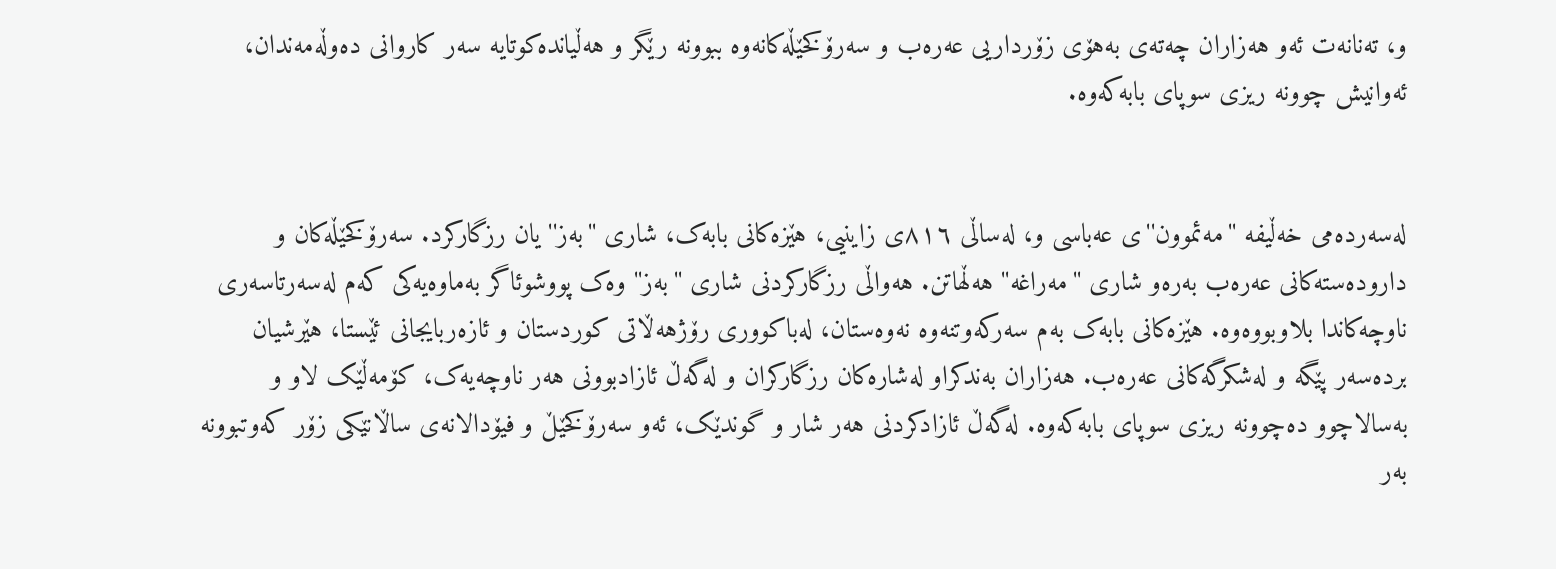و، تەنانەت ئەو هەزاران چەتەی بەهۆی زۆرداریی عەرەب و سەرۆکخێڵەکانەوە ببوونە رێگر و هەڵیاندەکوتایە سەر کاروانی دەوڵەمەندان، ئەوانیش چوونە ریزی سوپای بابەکەوە.


لەسەردەمی خەڵیفە ''مەئموون''ی عەباسی و، لەساڵی ٨١٦ی زاینیی، هێزەکانی بابەک، شاری ''بەز'' یان رزگارکرد. سەرۆکخێڵەکان و دارودەستەکانی عەرەب بەرەو شاری ''مەراغە'' هەڵهاتن. هەواڵی رزگارکردنی شاری ''بەز'' وەک پووشوئاگر بەماوەیەکی کەم لەسەرتاسەری ناوچەکاندا بلاوبووەوە. هێزەکانی بابەک بەم سەرکەوتنەوە نەوەستان، لەباکووری رۆژهەڵاتی کوردستان و ئازەربایجانی ئێستا، هێرشیان بردەسەر پێگە و لەشکرگەکانی عەرەب. هەزاران بەندکراو لەشارەکان رزگارکران و لەگەڵ ئازادبوونی هەر ناوچەیەک، کۆمەڵێک لاو و بەسالاچوو دەچوونە ریزی سوپای بابەکەوە. لەگەڵ ئازادکردنی هەر شار و گوندێک، ئەو سەرۆکخێڵ و فیۆدالانەی ساڵانێکی زۆر کەوتبوونە بەر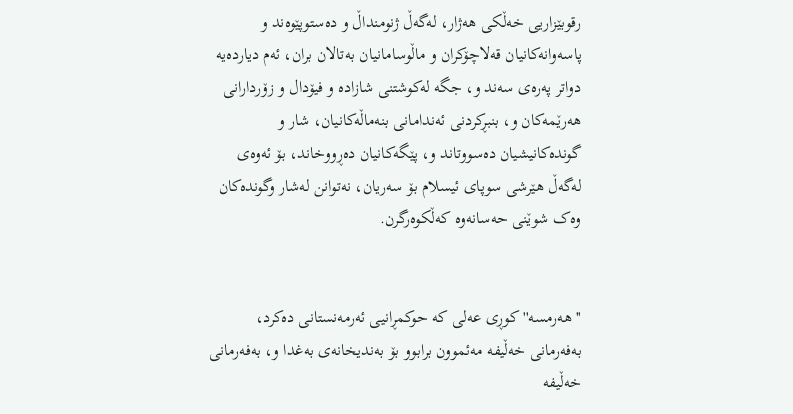رقوبێزاریی خەڵکی هەژار، لەگەڵ ژنومنداڵ و دەستوپێوەند و پاسەوانەکانیان قەلاچۆکران و ماڵوسامانیان بەتالان بران، ئەم دیاردەیە دواتر پەرەی سەند و، جگە لەکوشتنی شازادە و فیۆدال و زۆردارانی هەرێمەکان و، بنبڕکردنی ئەندامانی بنەماڵەکانیان، شار و گوندەکانیشیان دەسووتاند و، پێگەکانیان دەڕووخاند، بۆ ئەوەی لەگەڵ هێرشی سوپای ئیسلام بۆ سەریان، نەتوانن لەشار وگوندەکان وەک شوێنی حەسانەوە کەڵکوەرگرن.


''هەرمسە'' کوڕی عەلی کە حوکمڕانیی ئەرمەنستانی دەکرد، بەفەرمانی خەڵیفە مەئموون برابوو بۆ بەندیخانەی بەغدا و، بەفەرمانی خەڵیفە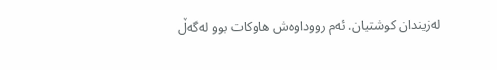لەزیندان کوشتیان. ئەم رووداوەش هاوکات بوو لەگەڵ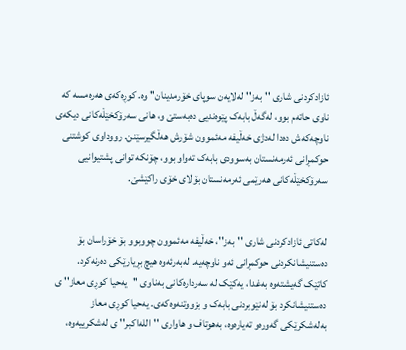ئازادکردنی شاری ''بەز'' لەلایەن سوپای خۆرمدینان'' وە. کوڕەکەی هەرەمسە کە ناوی حاتەم بوو، لەگەڵ بابەک پێوەندیی دەبەستێ و، هانی سەرۆکخێڵەکانی دیکەی ناوچەکەش دەدا لەدژی خەڵیفە مەئموون شۆرش هەڵگیرسێنن. رووداوی کوشتنی حوکمڕانی ئەرمەنستان بەسوودی بابەک تەواو بوو، چۆنکە توانی پشتیوانیی سەرۆکخێڵەکانی هەرێمی ئەرمەنستان بۆلای خۆی راکێشێ.


لەکاتی ئازادکردنی شاری ''بەز''، خەڵیفە مەئموون چووبوو بۆ خۆراسان بۆ دەستنیشانکردنی حوکمڕانی ئەو ناوچەیە. لەبەرئەوە هیچ بڕیارێکی دەرنەکرد. کاتێک گەیشتەوە بەغدا، یەکێک لە سەردارەکانی بەناوی ''یەحیا کوڕی معاز'' ی دەستنیشانکرد بۆ لەنێوبردنی بابەک و بزووتنەوەکەی. یەحیا کوڕی معاز بەلەشکرێکی گەورەو تەیارەوە، بەهوتاف و هاواری ''اللەاکبر'' ی لەشکرییەوە،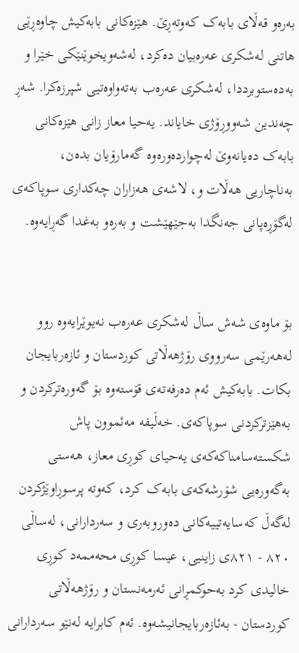بەرەو قەڵای بابەک کەوتەڕێ. هێزەکانی بابەکیش چاوەڕێی هاتنی لەشکری عەرەبیان دەکرد، لەشەویخوێنێکی خێرا و بەدەستوبرددا، لەشکری عەرەب بەتەواوەتیی شپرزەکرا. شەڕ چەندین شەووڕۆژی خایاند. یەحیا معاز زانی هێزەکانی بابەک دەیانەوێ لەچواردەورەوە گەمارۆیان بدەن، بەناچاریی هەڵات و، لاشەی هەزاران چەکداری سوپاکەی لەگۆڕەپانی جەنگدا بەجێهێشت و بەرەو بەغدا گەڕایەوە.


بۆ ماوەی شەش ساڵ لەشکری عەرەب نەیوێرایەوە روو لەهەرێمی سەرووی رۆژهەڵاتی کوردستان و ئازەربایجان بکات. بابەکیش ئەم دەرفەتەی قۆستەوە بۆ گەورەترکردن و بەهێزترکردنی سوپاکەی. خەڵیفە مەئموون پاش شکستەسامناکەکەی یەحیای کوڕی معاز، هەستی بەگەورەیی شۆرشەکەی بابەک کرد، کەوتە پرسوڕاوێژکردن لەگەڵ کەسایەتییەکانی دەوروبەری و سەردارانی، لەساڵی ٨٢٠ - ٨٢١ی زاینیی، عیسا کوڕی محەممەد کوڕی خالیدی کرد بەحوکمڕانی ئەرمەنستان و رۆژهەڵاتی کوردستان - بەئازەربایجانیشەوە. ئەم کابرایە لەنێو سەردارانی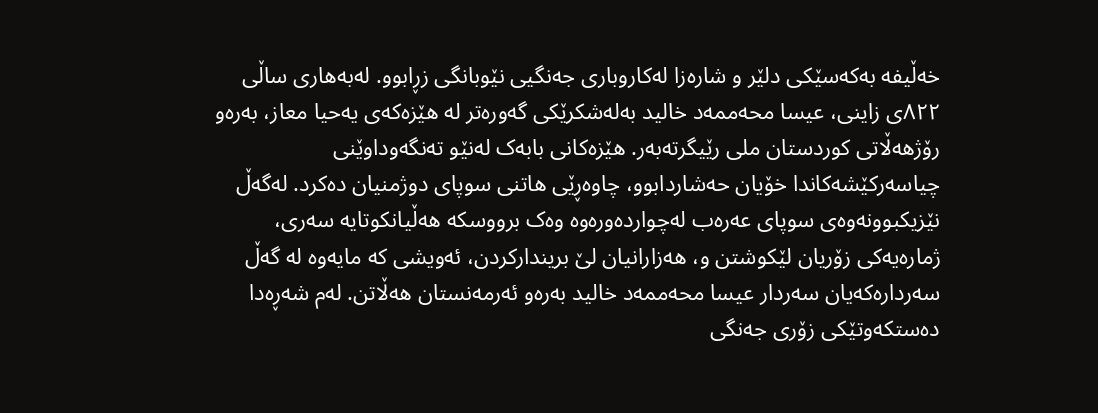خەڵیفە بەکەسێکی دلێر و شارەزا لەکاروباری جەنگیی نێوبانگی زڕابوو. لەبەهاری ساڵی ٨٢٢ی زاینی، عیسا محەممەد خالید بەلەشکرێکی گەورەتر لە هێزەکەی یەحیا معاز، بەرەو رۆژهەڵاتی کوردستان ملی رێیگرتەبەر. هێزەکانی بابەک لەنێو تەنگەوداوێنی چیاسەرکێشەکاندا خۆیان حەشاردابوو، چاوەڕێی هاتنی سوپای دوژمنیان دەکرد. لەگەڵ نێزیکبوونەوەی سوپای عەرەب لەچواردەورەوە وەک برووسکە هەڵیانکوتایە سەری، ژمارەیەکی زۆریان لێکوشتن و، هەزارانیان لێ بریندارکردن، ئەویشی کە مایەوە لە گەڵ سەردارەکەیان سەردار عیسا محەممەد خالید بەرەو ئەرمەنستان هەڵاتن. لەم شەڕەدا دەستکەوتێکی زۆری جەنگی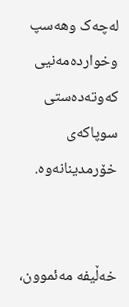لەچەک وهەسپ وخواردەمەنیی کەوتەدەستی سوپاکەی خۆرمدینانەوە.


خەڵیفە مەئموون،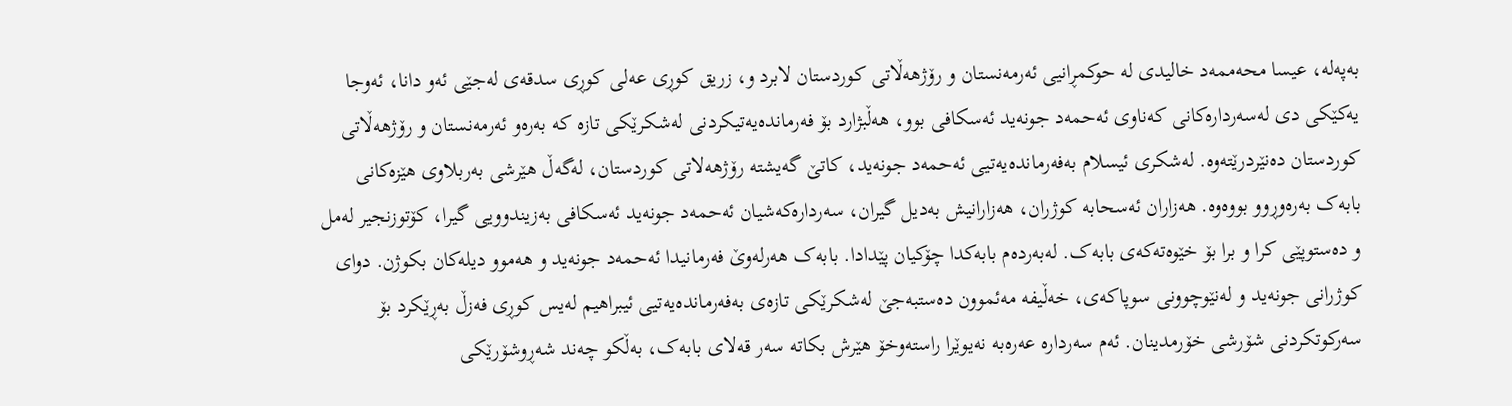بەپەلە، عیسا محەممەد خالیدی لە حوکمڕانیی ئەرمەنستان و رۆژهەڵاتی کوردستان لابرد و، زریق کوڕی عەلی کوڕی سدقەی لەجێی ئەو دانا، ئەوجا یەکێکی دی لەسەردارەکانی کەناوی ئەحمەد جونەید ئەسکافی بوو، هەڵبژارد بۆ فەرماندەیەتیکردنی لەشکرێکی تازە کە بەرەو ئەرمەنستان و رۆژهەڵاتی کوردستان دەنێردرێتەوە. لەشکری ئیسلام بەفەرماندەیەتیی ئەحمەد جونەید، کاتێ گەیشتە رۆژهەلاتی کوردستان، لەگەڵ هێرشی بەربلاوی هێزەکانی بابەک بەرەوڕوو بووەوە. هەزاران ئەسحابە کوژران، هەزارانیش بەدیل گیران، سەردارەکەشیان ئەحمەد جونەید ئەسکافی بەزیندوویی گیرا، کۆتوزنجیر لەمل و دەستوپێی کرا و برا بۆ خێوەتەکەی بابەک. لەبەردەم بابەکدا چۆکیان پێدادا. بابەک هەرلەوێ فەرمانیدا ئەحمەد جونەید و هەموو دیلەکان بکوژن. دوای کوژرانی جونەید و لەنێوچوونی سوپاکەی، خەڵیفە مەئموون دەستبەجێ لەشکرێکی تازەی بەفەرماندەیەتیی ئیبراهیم لەیس کوڕی فەزڵ بەڕێکرد بۆ سەرکوتکردنی شۆرشی خۆرمدینان. ئەم سەردارە عەرەبە نەیوێرا راستەوخۆ هێرش بکاتە سەر قەلای بابەک، بەڵکو چەند شەڕوشۆرێکی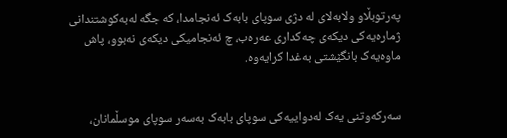پەرتوبڵاو ولابەلای لە دژی سوپای بابەک ئەنجامدا، کە جگە لەبەکوشتندانی ژمارەیەکی دیکەی چەکداری عەرەب، چ ئەنجامیکی دیکەی نەبوو، پاش ماوەیەک بانگێشتی بەغدا کرایەوە.


سەرکەوتنی یەک لەدواییەکی سوپای بابەک بەسەر سوپای موسڵمانان،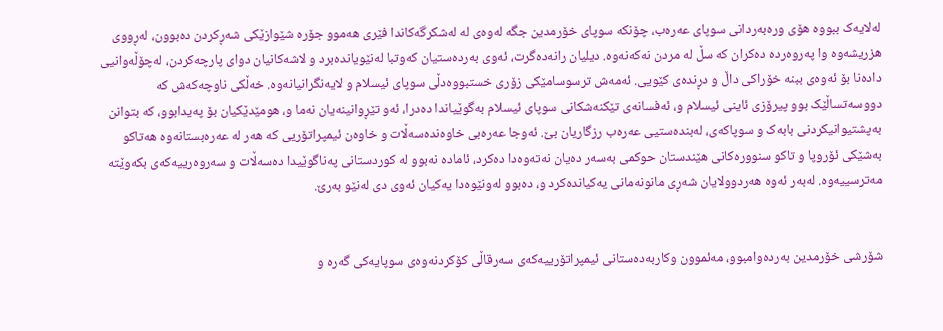لەلایەک ببووە هۆی ورەبەردانی سوپای عەرەب، چۆنکە سوپای خۆرمدین جگە لەوەی لە لەشکرگەکاندا فێری هەموو جۆرە شێوازێکی شەڕکردن دەبوون، لەڕووی هزریشەوە وا پەروەردە دەکران کە سڵ لە مردن نەکەنەوە. دیلیان رانەدەگرت، ئەوی بەردەستیان کەوتبا لەنێویاندەبرد و لاشەکانیان دوای پارچەکردن، لەچۆڵەوانیی دادەنا بۆ ئەوەی ببنە خۆراکی داڵ و دڕندەی کێویی. ئەمەش ترسوسامێکی زۆری خستبووەدڵی سوپای ئیسلام و لایەنگرانیانەوە. خەڵکی ناوچەکەش کە دووسەتساڵێک بوو پیرۆزی ئاینی ئیسلام و، ئەفسانەی تێکنەشکانی سوپای ئیسلام بەگوێیاندا دەدرا، ئەو تێڕوانینەیان نەما و، هومێدێکیان بۆ پەیدابوو، کە بتوانن بەپشتیوانیکردنی بابەک و سوپاکەی، لەبندەستیی عەرەب رزگاریان بێ. ئەوجا عەرەبی خاوەندەسەڵات و خاوەن ئیمپراتۆریی کە هەر لە عەرەبستانەوە هەتاکو بەشێکی ئۆروپا و تاکو سنوورەکانی هێندستان حوکمی بەسەر دەیان نەتەوەدا دەکرد، ئامادە نەبوو لە کوردستانی پەناگوێیدا دەسەڵات و سەروەرییەکەی بکەوێتە مەترسییەوە. لەبەر ئەوە هەردوولایان شەڕی مانونەمانی یەکیاندەکرد و، دەبوو لەونێوەدا یەکیان ئەوی دی لەنێو بەرێ.


شۆرشی خۆرمدین بەردەوامبوو، مەئموون وکاربەدەستانی ئیمپراتۆرییەکەی سەرقاڵی کۆکردنەوەی سوپایەکی گەرە و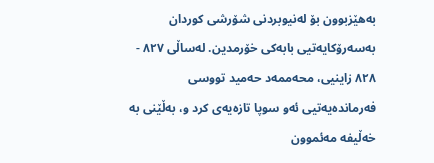بەهێزبوون بۆ لەنیوبردنی شۆرشی کوردان بەسەرۆکایەتیی بابەکی خۆرمدین. لەساڵی ٨٢٧ - ٨٢٨ زاینیی، محەممەد حەمید تووسی فەرماندەیەتیی ئەو سوپا تازەیەی کرد و، بەڵێنی بە خەڵیفە مەئموون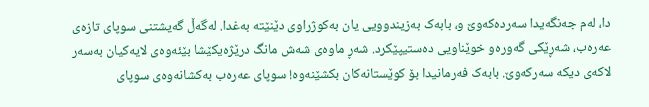دا، لەم جەنگەیدا سەردەکەوێ و، بابەک بەزیندوویی یان بەکوژراوی دێنێتە بەغدا. لەگەڵ گەیشتنی سوپای تازەی عەرەب، شەڕێکی گەورەو خوێناویی دەستیپێکرد. شەڕ ماوەی شەش مانگ درێژەیکێشا بێئەوەی لایەکیان بەسەر لاکەی دیکە سەرکەوێ. بابەک فەرمانیدا بۆ کوێستانەکان بکشێنەوە! سوپای عەرەب بەکشانەوەی سوپای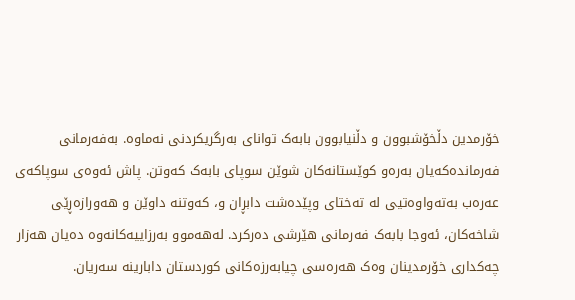خۆرمدین دڵخۆشبوون و دڵنیابوون بابەک توانای بەرگریکردنی نەماوە. بەفەرمانی فەرماندەکەیان بەرەو کوێستانەکان شوێن سوپای بابەک کەوتن. پاش ئەوەی سوپاکەی عەرەب بەتەواوەتیی لە تەختای وپێدەشت دابڕان و، کەوتنە داوێن و هەورازەڕێی شاخەکان، ئەوجا بابەک فەرمانی هێرشی دەرکرد. لەهەموو بەرزاییەکانەوە دەیان هەزار چەکداری خۆرمدینان وەک هەرەسی چیابەرزەکانی کوردستان دابارینە سەریان.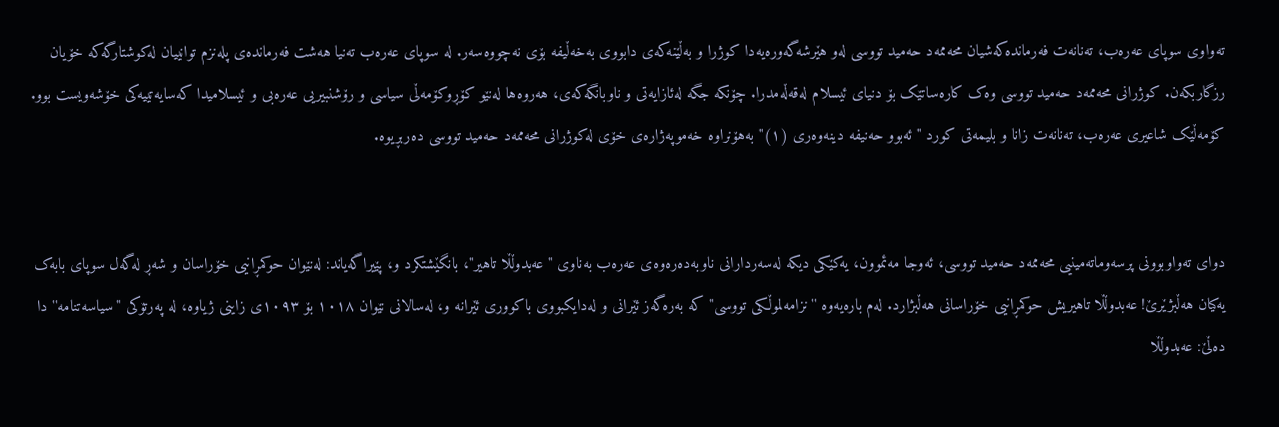تەواوی سوپای عەرەب، تەنانەت فەرماندەکەشیان محەممەد حەمید تووسی لەو هێرشەگەورەیەدا کوژرا و بەڵێنەکەی دابووی بەخەڵیفە بۆی نەچووەسەر. لە سوپای عەرەب تەنیا هەشت فەرماندەی پلەنزم توانییان لەکوشتارگەکە خۆیان رزگاربکەن. کوژرانی محەممەد حەمید تووسی وەک کارەساتێک بۆ دنیای ئیسلام لەقەڵەمدرا. چۆنکە جگە لەئازایەتی و ناوبانگەکەی، هەروەها لەنێو کۆڕوکۆمەڵی سیاسی و رۆشنبیریی عەرەبی و ئیسلامیدا کەسایەتییەکی خۆشەویست بوو. کۆمەڵێک شاعیری عەرەب، تەنانەت زانا و بلیمەتی کورد ''ئەبوو حەنیفە دینەوەری (١)'' بەهۆنراوە خەموپەژارەی خۆی لەکوژرانی محەممەد حەمید تووسی دەربڕیوە.


دوای تەواوبوونی پرسەوماتەمینیی محەممەد حەمید تووسی، ئەوجا مەئموون، یەکێکی دیکە لەسەردارانی ناوبەدەرەوەی عەرەب بەناوی ''عەبدوڵڵا تاهیر''، بانگێشتکرد و، پێیراگەیاند: لەنێوان حوکمڕانیی خۆراسان و شەڕ لەگەل سوپای بابەک یەکیان هەڵبژێرێ! عەبدوڵڵا تاهیریش حوکمڕانیی خۆراسانی هەڵبژارد. لەم بارەیەوە ''نزامەلموڵکی تووسی'' کە بەرەگەز ئێرانی و لەدایکبووی باکووری ئێرانە و، لەسالانی نێوان ١٠١٨ بۆ ١٠٩٣ی زاینی ژیاوە، لە پەرتۆکی ''سیاسەتنامە'' دا دەڵێ: عەبدوڵڵا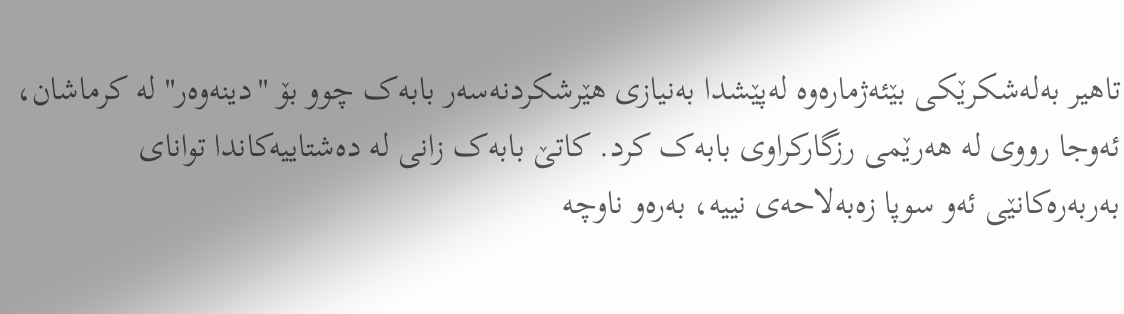تاهیر بەلەشکرێکی بێئەژمارەوە لەپێشدا بەنیازی هێرشکردنەسەر بابەک چوو بۆ ''دینەوەر'' لە کرماشان، ئەوجا رووی لە هەرێمی رزگارکراوی بابەک کرد. کاتێ بابەک زانی لە دەشتاییەکاندا توانای بەربەرەکانێی ئەو سوپا زەبەلاحەی نییە، بەرەو ناوچە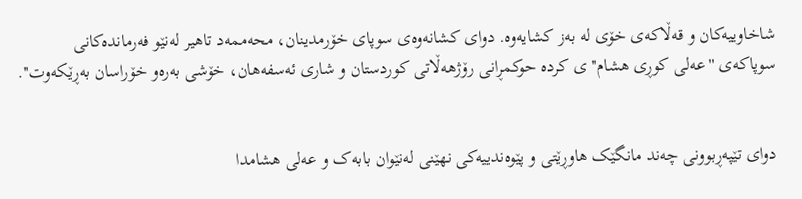شاخاوییەکان و قەڵاکەی خۆی لە بەز کشایەوە. دوای کشانەوەی سوپای خۆرمدینان، محەممەد تاهیر لەنێو فەرماندەکانی سوپاکەی ''عەلی کوڕی هشام'' ی کردە حوکمڕانی رۆژهەڵاتی کوردستان و شاری ئەسفەهان، خۆشی بەرەو خۆراسان بەڕێکەوت''.


دوای تێپەڕبوونی چەند مانگێک هاوڕێتی و پێوەندییەکی نهێنی لەنێوان بابەک و عەلی هشامدا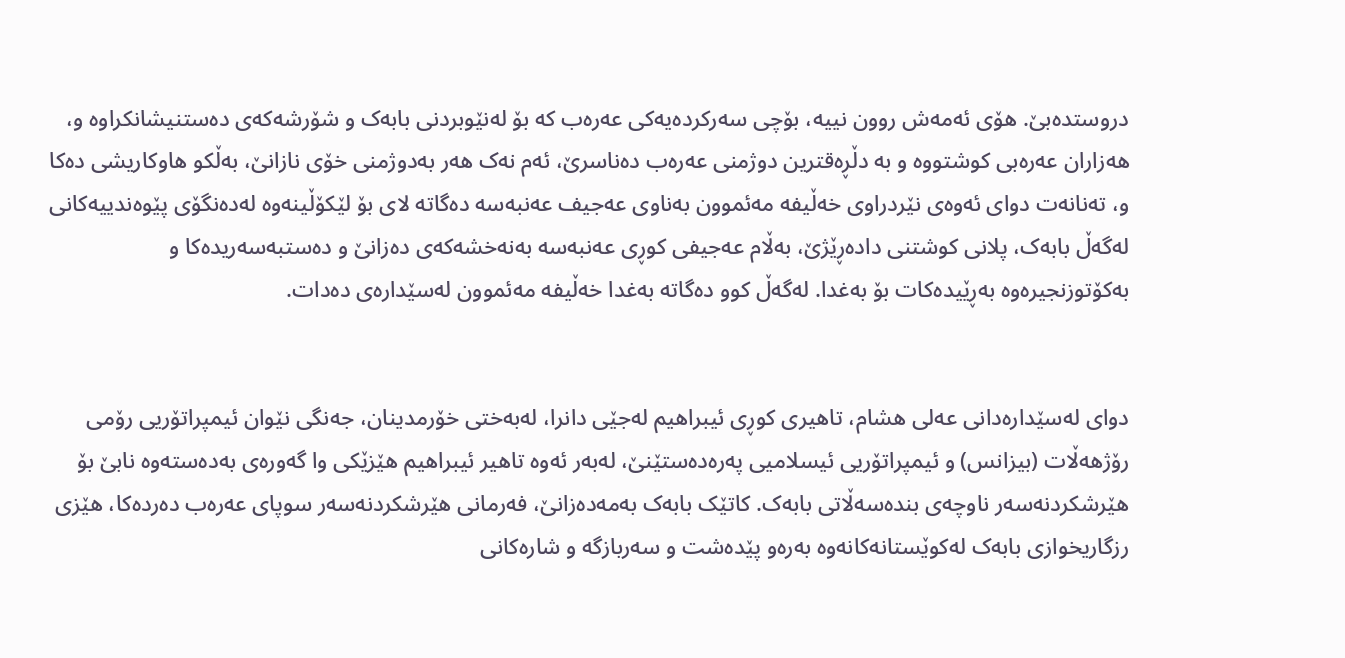دروستدەبێ. هۆی ئەمەش روون نییە، بۆچی سەرکردەیەکی عەرەب کە بۆ لەنێوبردنی بابەک و شۆرشەکەی دەستنیشانکراوە و، هەزاران عەرەبی کوشتووە و بە دڵڕەقترین دوژمنی عەرەب دەناسرێ، ئەم نەک هەر بەدوژمنی خۆی نازانێ، بەڵکو هاوکاریشی دەکا و، تەنانەت دوای ئەوەی نێردراوی خەڵیفە مەئموون بەناوی عەجیف عەنبەسە دەگاتە لای بۆ لێکۆڵینەوە لەدەنگۆی پێوەندییەکانی لەگەڵ بابەک، پلانی کوشتنی دادەڕێژێ، بەڵام عەجیفی کوڕی عەنبەسە بەنەخشەکەی دەزانێ و دەستبەسەریدەکا و بەکۆتوزنجیرەوە بەڕێیدەکات بۆ بەغدا. لەگەڵ کوو دەگاتە بەغدا خەڵیفە مەئموون لەسێدارەی دەدات.


دوای لەسێدارەدانی عەلی هشام، تاهیری کوڕی ئیبراهیم لەجێی دانرا، لەبەختی خۆرمدینان، جەنگی نێوان ئیمپراتۆریی رۆمی رۆژهەڵات (بیزانس) و ئیمپراتۆریی ئیسلامیی پەرەدەستێنێ، لەبەر ئەوە تاهیر ئیبراهیم هێزێکی وا گەورەی بەدەستەوە نابێ بۆ هێرشکردنەسەر ناوچەی بندەسەڵاتی بابەک. کاتێک بابەک بەمەدەزانێ، فەرمانی هێرشکردنەسەر سوپای عەرەب دەردەکا، هێزی رزگاریخوازی بابەک لەکوێستانەکانەوە بەرەو پێدەشت و سەربازگە و شارەکانی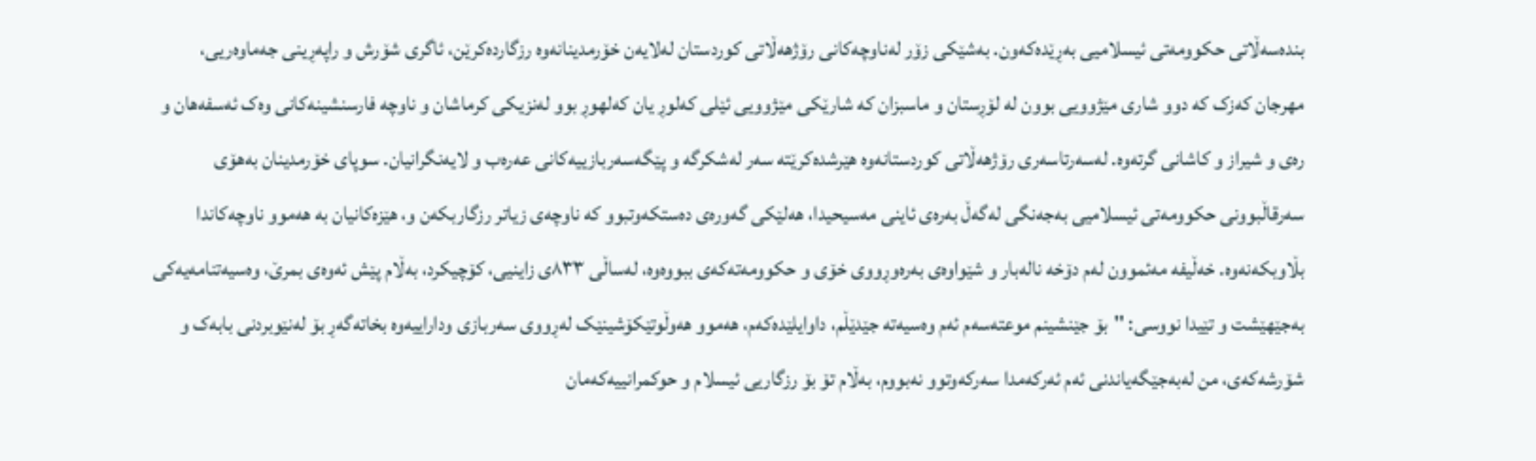بندەسەڵاتی حکوومەتی ئیسلامیی بەڕێدەکەون. بەشێکی زۆر لەناوچەکانی رۆژهەڵاتی کوردستان لەلایەن خۆرمدینانەوە رزگاردەکرێن، ئاگری شۆرش و راپەڕینی جەماوەریی، مهرجان کەزک کە دوو شاری مێژوویی بوون لە لۆڕستان و ماسبزان کە شارێکی مێژوویی ئێلی کەلوڕ یان کەلهوڕ بوو لەنزیکی کرماشان و ناوچە فارسنشینەکانی وەک ئەسفەهان و رەی و شیراز و کاشانی گرتەوە. لەسەرتاسەری رۆژهەڵاتی کوردستانەوە هێرشدەکرێتە سەر لەشکرگە و پێگەسەربازییەکانی عەرەب و لایەنگرانیان. سوپای خۆرمدینان بەهۆی سەرقاڵبوونی حکوومەتی ئیسلامیی بەجەنگی لەگەڵ بەرەی ئاینی مەسیحیدا، هەلێکی گەورەی دەستکەوتبوو کە ناوچەی زیاتر رزگاربکەن و، هێزەکانیان بە هەموو ناوچەکاندا بڵاوبکەنەوە. خەڵیفە مەئموون لەم دۆخە نالەبار و شێواوەی بەرەوڕووی خۆی و حکوومەتەکەی ببووەوە، لەساڵی ٨٣٣ی زاینیی، کۆچیکرد، بەڵام پێش ئەوەی بمرێ، وەسیەتنامەیەکی بەجێهێشت و تێیدا نووسی: ''بۆ جێنشینم موعتەسەم ئەم وەسیەتە جێدێڵم، داوایلێدەکەم، هەموو هەوڵوتێکۆشینێک لەڕووی سەربازی وداراییەوە بخاتەگەڕ بۆ لەنێوبردنی بابەک و شۆرشەکەی، من لەبەجێگەیاندنی ئەم ئەرکەمدا سەرکەوتوو نەبووم، بەڵام تۆ بۆ رزگاریی ئیسلام و حوکمرانییەکەمان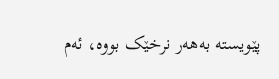پێویستە بەهەر نرخێک بووە، ئەم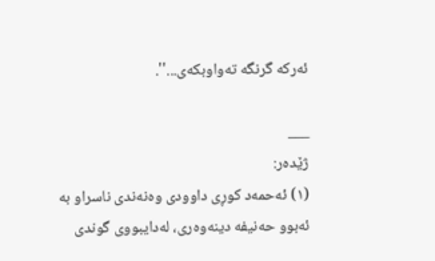ئەرکە گرنگە تەواوبکەی...''.

___
ژێدەر:
(١) ئەحمەد کوڕی داوودی وەنەندی ناسراو بە ئەبوو حەنیفە دینەوەری، لەدایبووی گوندی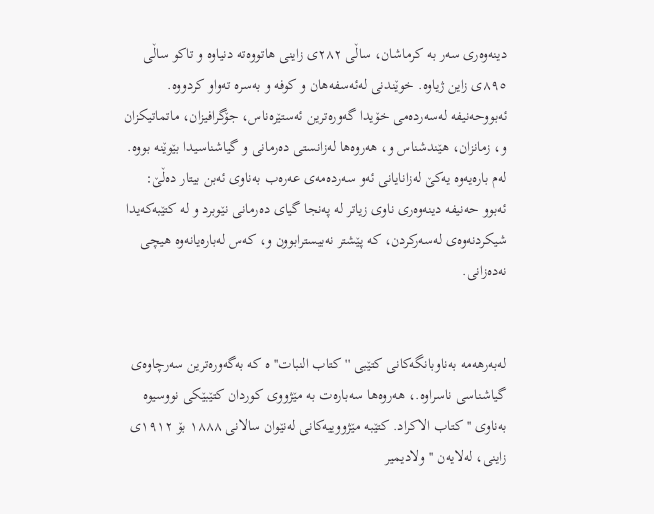دینەوەری سەر بە کرماشان، ساڵی ٢٨٢ی زاینی هاتووەتە دنیاوە و تاکو ساڵی ٨٩٥ی زاین ژیاوە. خوێندنی لەئەسفەهان و کوفە و بەسرە تەواو کردووە. ئەبووحەنیفە لەسەردەمی خۆیدا گەورەترین ئەستێرەناس، جۆگرافیزان، ماتماتیکزان و، زمانزان، هێندشناس و، هەروەها لەزانستی دەرمانی و گیاشناسیدا بێوێنە بووە. لەم بارەیەوە یەکێ لەزانایانی ئەو سەردەمەی عەرەب بەناوی ئەبن بیتار دەڵێ: ئەبوو حەنیفە دینەوەری ناوی زیاتر لە پەنجا گیای دەرمانی نێوبرد و لە کتێبەکەیدا شیکردنەوەی لەسەرکردن، کە پێشتر نەبیسترابوون و، کەس لەبارەیانەوە هیچی نەدەزانی.


لەبەرهەمە بەناوبانگەکانی کتێبی ''کتاب النبات'' ە کە بەگەورەترین سەرچاوەی گیاشناسی ناسراوە.، هەروەها سەبارەت بە مێژووی کوردان کتێبێکی نووسیوە بەناوی '' کتاب الاکراد. کتێبە مێژووییەکانی لەنێوان سالانی ١٨٨٨ بۆ ١٩١٢ی زاینی، لەلایەن ''ولادیمیر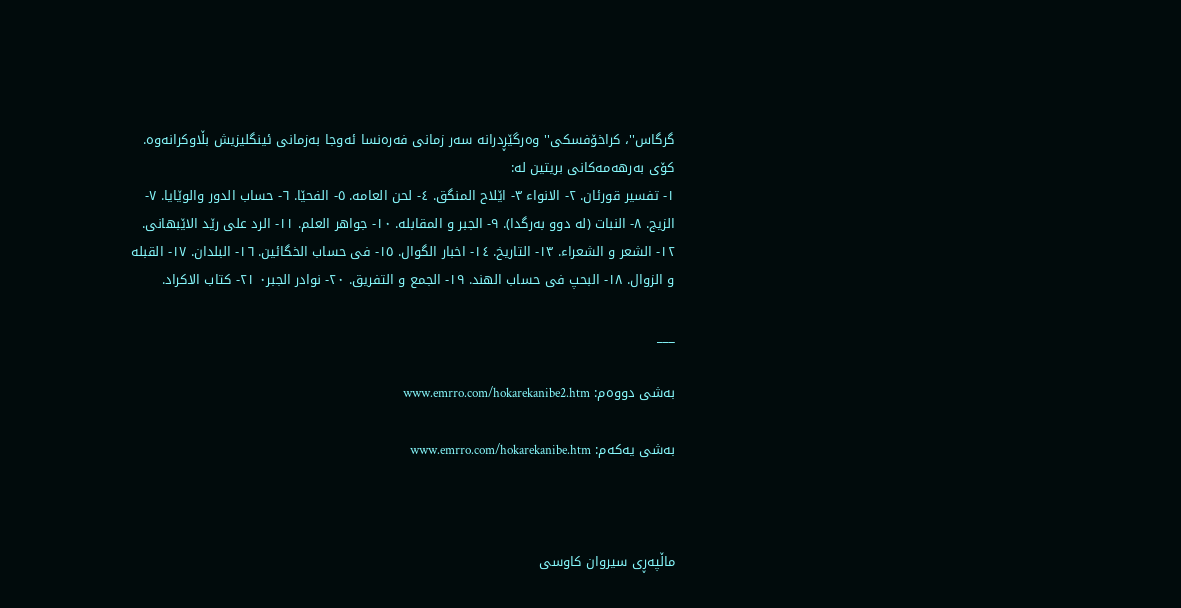گرگاس''، کراخۆفسکی'' وەرگێڕدرانە سەر زمانی فەرەنسا ئەوجا بەزمانی ئینگلیزیش بڵاوکرانەوە. کۆی بەرهەمەکانی بریتین لە:
١- تفسیر قورئان. ٢- الانواء ٣- اێلاح المنگق. ٤- لحن العامە. ٥- الفحێا. ٦- حساب الدور والوێایا. ٧- الزیج. ٨- النبات (لە دوو بەرگدا). ٩- الجبر و المقابلە. ١٠- جواهر العلم. ١١- الرد علی رێد الاێبهانی. ١٢- الشعر و الشعراء. ١٣- التاریخ. ١٤- اخبار الگوال. ١٥- فی حساب الخگائین. ١٦- البلدان. ١٧- القبلە و الزوال. ١٨- البحپ فی حساب الهند. ١٩- الجمع و التفریق. ٢٠- نوادر الجبر٠ ٢١- کتاب الاکراد.

___

بەشی دووەم: www.emrro.com/hokarekanibe2.htm

بەشی یەکەم: www.emrro.com/hokarekanibe.htm



ماڵپه‌ڕی سیروان کاوسی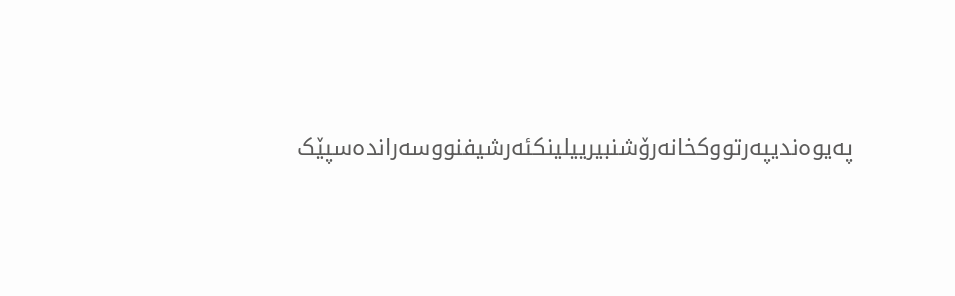په‌یوه‌ندیپه‌رتووکخانه‌رۆشنبیرییلینکئه‌رشیفنووسه‌رانده‌سپێک